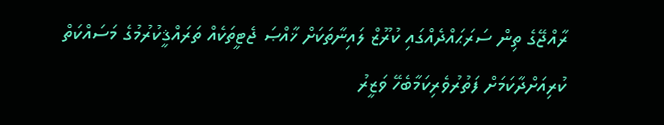ރާއްޖޭގެ ތިން ސަރަޙައްދެއްގައި ކުރޫޒް ލައިނާތަކަށް ޚާއްޞަ ޖެޓީތަކެއް ތަރައްޤީކުރުމުގެ މަސައްކަތް ކުރިއަށްދާކަމަށް ފަތުރުވެރިކަމާބެހޭ ވަޒީރު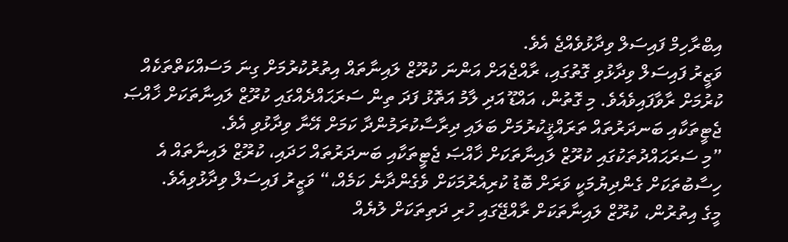އިބްރާހިމް ފައިސަލް ވިދާޅުވެއްޖެ އެވެ.
ވަޒީރު ފައިސަލް ވިދާޅުވި ގޮތުގައި، ރާއްޖެއަށް އަންނަ ކުރޫޒް ލައިނާތައް އިތުރުކުރުމަށް ގިނަ މަސައްކަތްތަކެއް ކުރުމަށް ރާވާފައިވެއެވެ. މި ގޮތުން، އައްޑޫ އަދި ލާމު އަތޮޅު ފަދަ ތިން ސަރަޙައްދެއްގައި ކުރޫޒް ލައިނާތަކަށް ޚާއްޞަ ޖެޓީތަކާއި ބަނދަރުތައް ތަރައްޤީކުރުމަށް ބަލައި ދިރާސާކުރަމުންދާ ކަމަށް އޭނާ ވިދާޅުވި އެވެ.
”މި ސަރަޙައްދުތަކުގައި ކުރޫޒް ލައިނާތަކަށް ޚާއްޞަ ޖެޓީތަކާއި ބަނދަރުތައް ހަދައި، ކުރޫޒް ލައިނާތައް އެ ހިސާބުތަކަށް ގެންދިޔުމަކީ ވަރަށް ބޮޑު ކުރިއެރުމަކަށް ވެގެންދާނެ ކަމެއް،“ ވަޒީރު ފައިސަލް ވިދާޅުވިއެވެ.
މީގެ އިތުރުން، ކުރޫޒް ލައިނާތަކަށް ރާއްޖޭގައި ހުރި ދަތިތަކަށް ލުޔެއް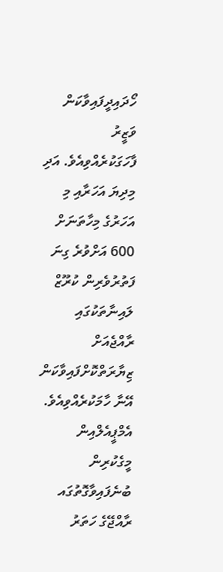ހޯދައިދީފައިވާކަން ވަޒީރު ފާހަގަކުރެއްވިއެވެ. އަދި މިދިޔަ އަހަރާއި މި އަހަރުގެ މިހާތަނަށް 600 އަށްވުރެ ގިނަ ފަތުރުވެރިން ކުރޫޒް ލައިނާތަކުގައި ރާއްޖެއަށް ޒިޔާރަތްކޮށްފައިވާކަން އޭނާ ހާމަކުރެއްވިއެވެ.
އެމްޕީއެލްއިން މީގެކުރިން ބުނެފައިވާގޮތުގައ ރާއްޖޭގެ ހަތަރު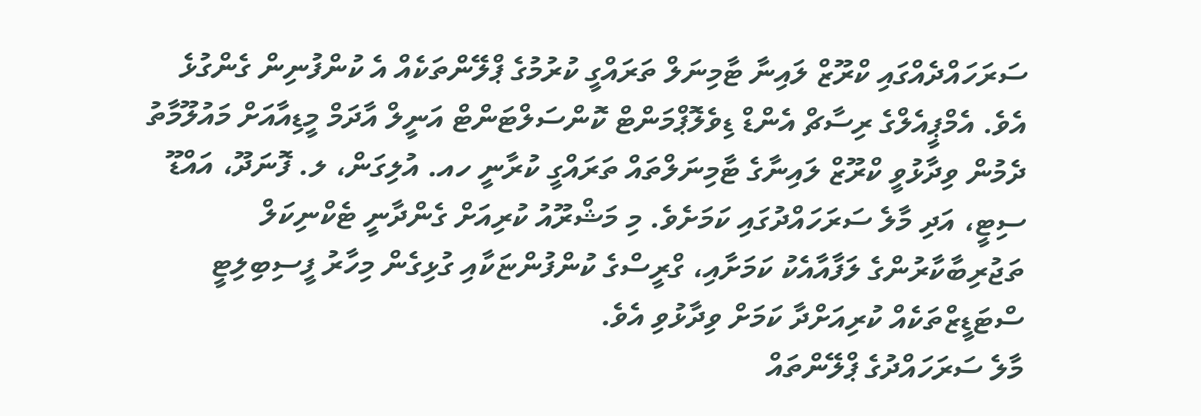ސަރަހައްދެއްގައި ކްރޫޒް ލައިނާ ޓާމިނަލް ތަރައްގީ ކުރުމުގެ ޕްލޭންތަކެއް އެ ކުންފުނިން ގެންގުޅެ އެވެ. އެމްޕީއެލްގެ ރިސާޗް އެންޑް ޑިވެލޮޕްމަންޓް ކޮންސަލްޓަންޓް އަނީލް އާދަމް މީޑިއާއަށް މައުލޫމާތު ދެމުން ވިދާޅުވީ ކްރޫޒް ލައިނާގެ ޓާމިނަލްތައް ތަރައްގީ ކުރާނީ ހއ. އުލިގަން، ލ. ފޮނަދޫ، އައްޑޫ ސިޓީ، އަދި މާލެ ސަރަހައްދުގައި ކަމަށެވެ. މި މަޝްރޫއު ކުރިއަށް ގެންދާނީ ޓެކްނިކަލް ތަޖުރިބާކާރުންގެ ލަފާއާއެކު ކަމަށާއި، ގްރީސްގެ ކުންފުންޏަކާއި ގުޅިގެން މިހާރު ފީސިބިލިޓީ ސްޓަޑީޒްތަކެއް ކުރިއަށްދާ ކަމަށް ވިދާޅުވި އެވެ.
މާލެ ސަރަހައްދުގެ ޕްލޭންތައް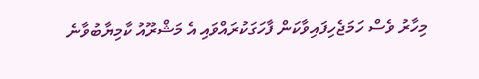މިހާރު ވެސް ހަމަޖެހިފައިވާކަން ފާހަގަކުރައްވައި އެ މަޝްރޫއު ކާމިޔާބުވާނެ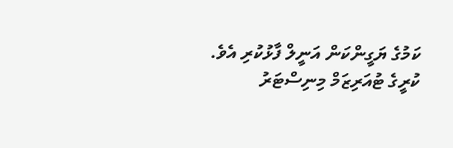ކަމުގެ ޔަގީންކަން އަނީލް ފާޅުކުރި އެވެ.
ކުރީގެ ޓުއަރިޒަމް މިނިސްޓަރު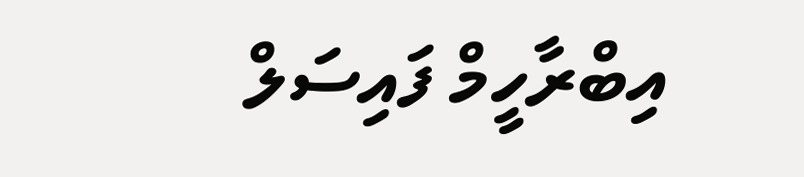އިބްރާހީމް ފައިސަލް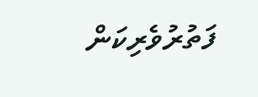ފަތުރުވެރިކަން